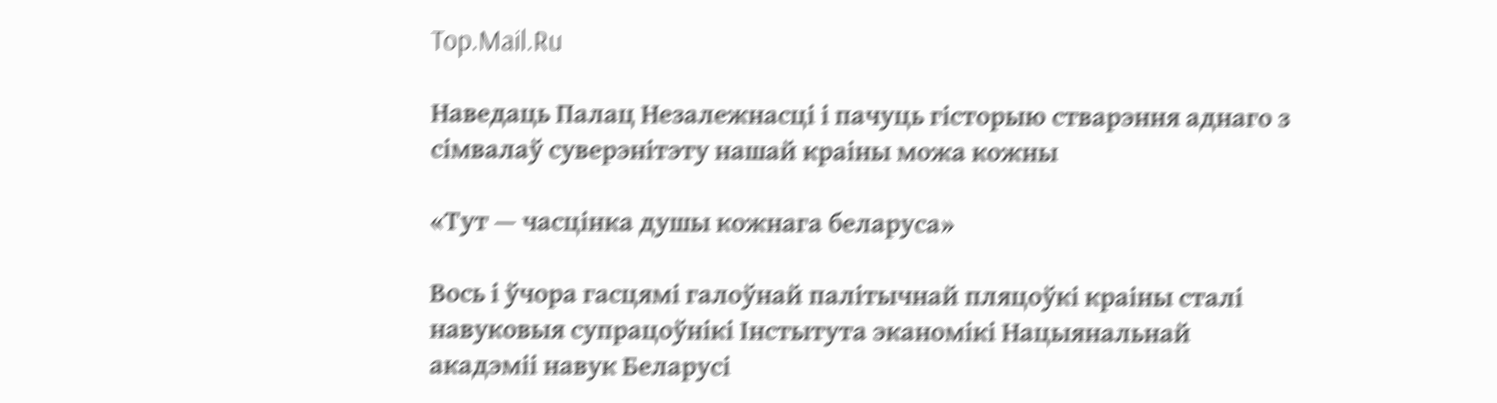Top.Mail.Ru

Наведаць Палац Незалежнасці і пачуць гісторыю стварэння аднаго з сімвалаў суверэнітэту нашай краіны можа кожны

«Тут — часцінка душы кожнага беларуса»

Вось і ўчора гасцямі галоўнай палітычнай пляцоўкі краіны сталі навуковыя супрацоўнікі Інстытута эканомікі Нацыянальнай акадэміі навук Беларусі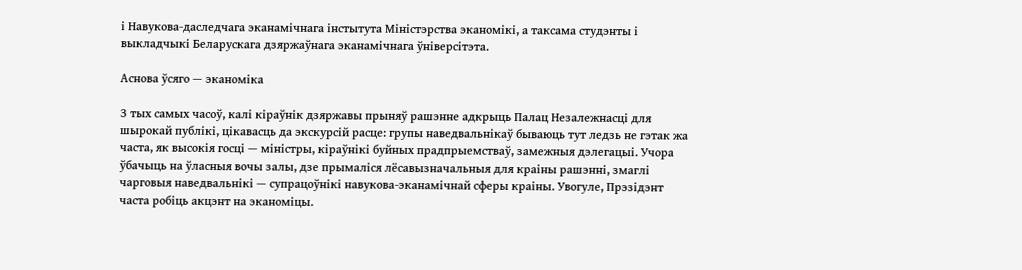і Навукова-даследчага эканамічнага інстытута Міністэрства эканомікі, а таксама студэнты і выкладчыкі Беларускага дзяржаўнага эканамічнага ўніверсітэта.

Аснова ўсяго — эканоміка

З тых самых часоў, калі кіраўнік дзяржавы прыняў рашэнне адкрыць Палац Незалежнасці для шырокай публікі, цікавасць да экскурсій расце: групы наведвальнікаў бываюць тут ледзь не гэтак жа часта, як высокія госці — міністры, кіраўнікі буйных прадпрыемстваў, замежныя дэлегацыі. Учора ўбачыць на ўласныя вочы залы, дзе прымаліся лёсавызначальныя для краіны рашэнні, змаглі чарговыя наведвальнікі — супрацоўнікі навукова-эканамічнай сферы краіны. Увогуле, Прэзідэнт часта робіць акцэнт на эканоміцы.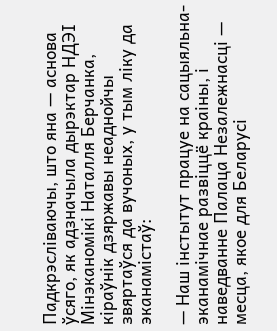Падкрэсліваючы, што яна — аснова ўсяго, як адзначыла дырэктар НДЭІ Мінэканомікі Наталля Берчанка, кіраўнік дзяржавы неаднойчы звяртаўся да вучоных, у тым ліку да эканамістаў:

— Наш інстытут працуе на сацыяльна-эканамічнае развіццё краіны, і наведванне Палаца Незалежнасці — месца, якое для Беларусі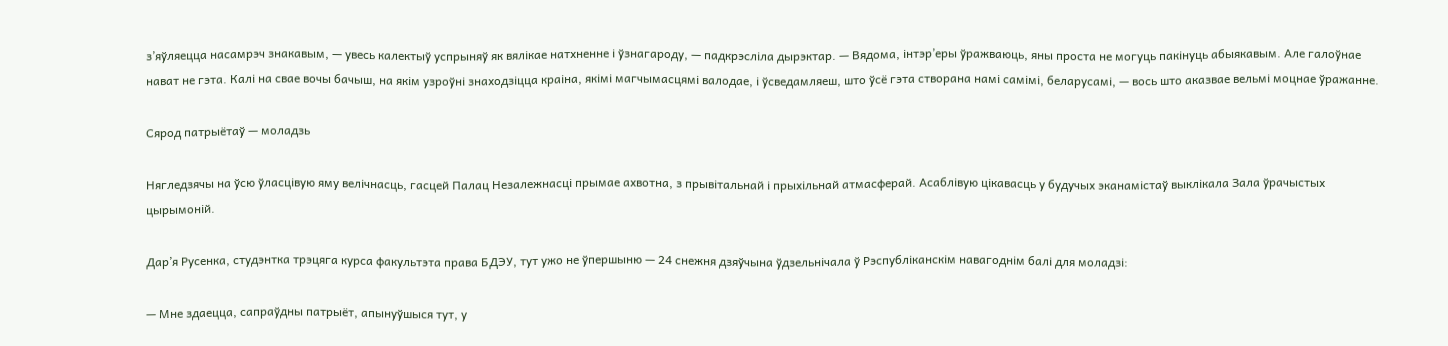з’яўляецца насамрэч знакавым, — увесь калектыў успрыняў як вялікае натхненне і ўзнагароду, — падкрэсліла дырэктар. — Вядома, інтэр’еры ўражваюць, яны проста не могуць пакінуць абыякавым. Але галоўнае нават не гэта. Калі на свае вочы бачыш, на якім узроўні знаходзіцца краіна, якімі магчымасцямі валодае, і ўсведамляеш, што ўсё гэта створана намі самімі, беларусамі, — вось што аказвае вельмі моцнае ўражанне.

Сярод патрыётаў — моладзь

Нягледзячы на ўсю ўласцівую яму велічнасць, гасцей Палац Незалежнасці прымае ахвотна, з прывітальнай і прыхільнай атмасферай. Асаблівую цікавасць у будучых эканамістаў выклікала Зала ўрачыстых цырымоній.

Дар’я Русенка, студэнтка трэцяга курса факультэта права БДЭУ, тут ужо не ўпершыню — 24 снежня дзяўчына ўдзельнічала ў Рэспубліканскім навагоднім балі для моладзі:

— Мне здаецца, сапраўдны патрыёт, апынуўшыся тут, у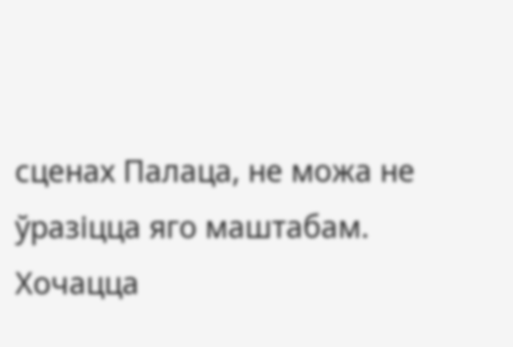сценах Палаца, не можа не ўразіцца яго маштабам. Хочацца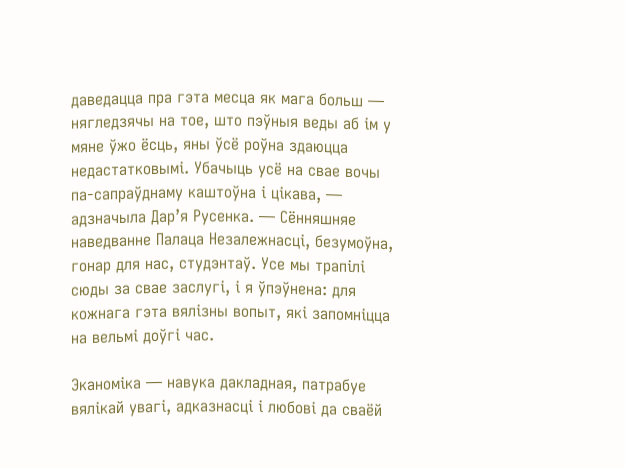даведацца пра гэта месца як мага больш — нягледзячы на тое, што пэўныя веды аб ім у мяне ўжо ёсць, яны ўсё роўна здаюцца недастатковымі. Убачыць усё на свае вочы па-сапраўднаму каштоўна і цікава, — адзначыла Дар’я Русенка. — Сённяшняе наведванне Палаца Незалежнасці, безумоўна, гонар для нас, студэнтаў. Усе мы трапілі сюды за свае заслугі, і я ўпэўнена: для кожнага гэта вялізны вопыт, які запомніцца на вельмі доўгі час.

Эканоміка — навука дакладная, патрабуе вялікай увагі, адказнасці і любові да сваёй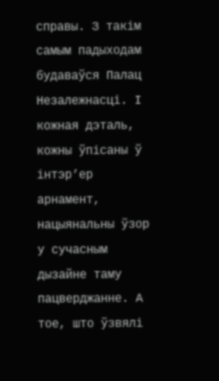справы. З такім самым падыходам будаваўся Палац Незалежнасці. І кожная дэталь, кожны ўпісаны ў інтэр’ер арнамент, нацыянальны ўзор у сучасным дызайне таму пацверджанне. А тое, што ўзвялі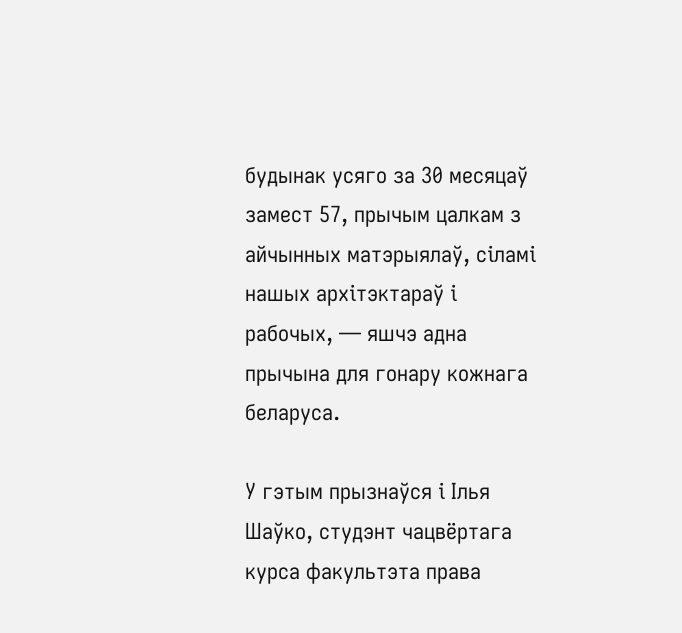будынак усяго за 30 месяцаў замест 57, прычым цалкам з айчынных матэрыялаў, сіламі нашых архітэктараў і рабочых, — яшчэ адна прычына для гонару кожнага беларуса.

У гэтым прызнаўся і Ілья Шаўко, студэнт чацвёртага курса факультэта права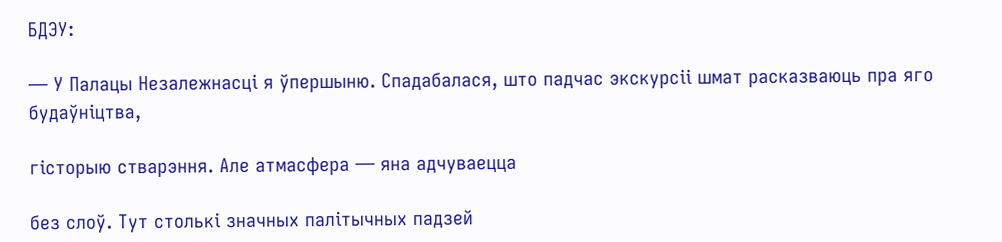БДЭУ:

— У Палацы Незалежнасці я ўпершыню. Спадабалася, што падчас экскурсіі шмат расказваюць пра яго будаўніцтва,

гісторыю стварэння. Але атмасфера — яна адчуваецца

без слоў. Тут столькі значных палітычных падзей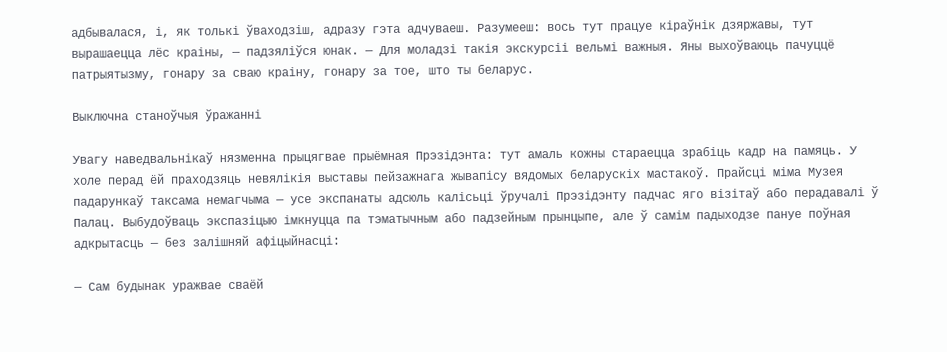адбывалася, і, як толькі ўваходзіш, адразу гэта адчуваеш. Разумееш: вось тут працуе кіраўнік дзяржавы, тут вырашаецца лёс краіны, — падзяліўся юнак. — Для моладзі такія экскурсіі вельмі важныя. Яны выхоўваюць пачуццё патрыятызму, гонару за сваю краіну, гонару за тое, што ты беларус.

Выключна станоўчыя ўражанні

Увагу наведвальнікаў нязменна прыцягвае прыёмная Прэзідэнта: тут амаль кожны стараецца зрабіць кадр на памяць. У холе перад ёй праходзяць невялікія выставы пейзажнага жывапісу вядомых беларускіх мастакоў. Прайсці міма Музея падарункаў таксама немагчыма — усе экспанаты адсюль калісьці ўручалі Прэзідэнту падчас яго візітаў або перадавалі ў Палац. Выбудоўваць экспазіцыю імкнуцца па тэматычным або падзейным прынцыпе, але ў самім падыходзе пануе поўная адкрытасць — без залішняй афіцыйнасці:

— Сам будынак уражвае сваёй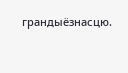грандыёзнасцю.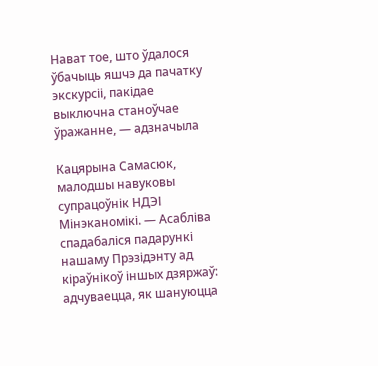Нават тое, што ўдалося ўбачыць яшчэ да пачатку экскурсіі, пакідае выключна станоўчае ўражанне, — адзначыла

Кацярына Самасюк, малодшы навуковы супрацоўнік НДЭІ Мінэканомікі. — Асабліва спадабаліся падарункі нашаму Прэзідэнту ад кіраўнікоў іншых дзяржаў: адчуваецца, як шануюцца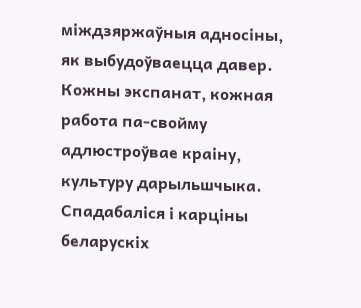міждзяржаўныя адносіны, як выбудоўваецца давер. Кожны экспанат, кожная работа па-свойму адлюстроўвае краіну, культуру дарыльшчыка. Спадабаліся і карціны беларускіх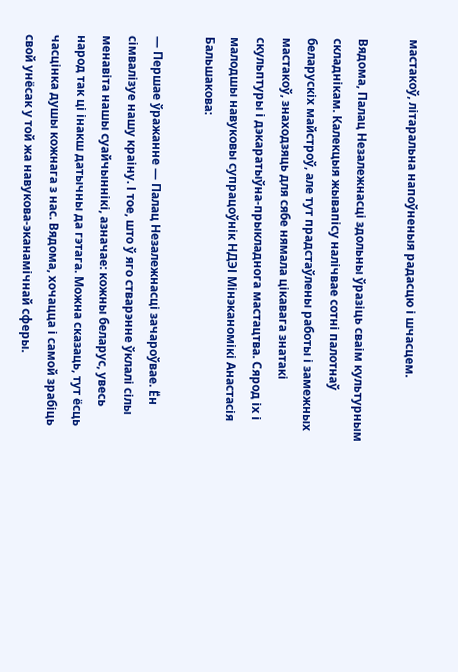мастакоў, літаральна напоўненыя радасцю і шчасцем.

Вядома, Палац Незалежнасці здольны ўразіць сваім культурным складнікам. Калекцыя жывапісу налічвае сотні палотнаў беларускіх майстроў, але тут прадстаўлены работы і замежных мастакоў, знаходзяць для сябе нямала цікавага знатакі скульптуры і дэкаратыўна-прыкладнога мастацтва. Сярод іх і малодшы навуковы супрацоўнік НДЭІ Мінэканомікі Анастасія Бальшакова:

— Першае ўражанне — Палац Незалежнасці зачароўвае. Ён сімвалізуе нашу краіну. І тое, што ў яго стварэнне ўклалі сілы менавіта нашы суайчыннікі, азначае: кожны беларус, увесь народ так ці інакш датычны да гэтага. Можна сказаць, тут ёсць часцінка душы кожнага з нас. Вядома, хочацца і самой зрабіць свой унёсак у той жа навукова-эканамічнай сферы.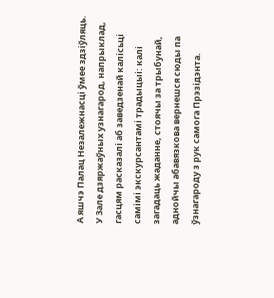А яшчэ Палац Незалежнасці ўмее здзіўляць. У Зале дзяржаўных узнагарод, напрыклад, гасцям расказалі аб заведзенай калісьці самімі экскурсантамі традыцыі: калі загадаць жаданне, стоячы за трыбунай, аднойчы абавязкова вернешся сюды па ўзнагароду з рук самога Прэзідэнта.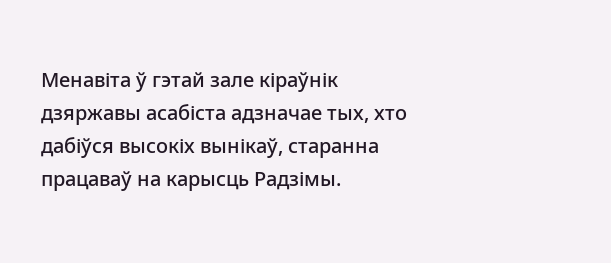Менавіта ў гэтай зале кіраўнік дзяржавы асабіста адзначае тых, хто дабіўся высокіх вынікаў, старанна працаваў на карысць Радзімы.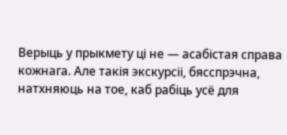Верыць у прыкмету ці не — асабістая справа кожнага. Але такія экскурсіі, бясспрэчна, натхняюць на тое, каб рабіць усё для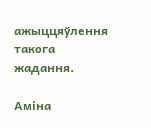ажыццяўлення такога жадання.

Аміна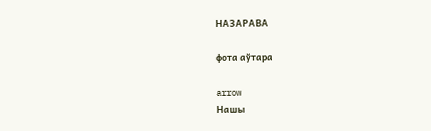НАЗАРАВА

фота аўтара

arrow
Нашы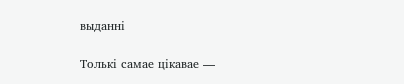выданні

Толькі самае цікавае —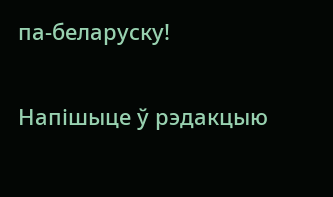па-беларуску!

Напішыце ў рэдакцыю